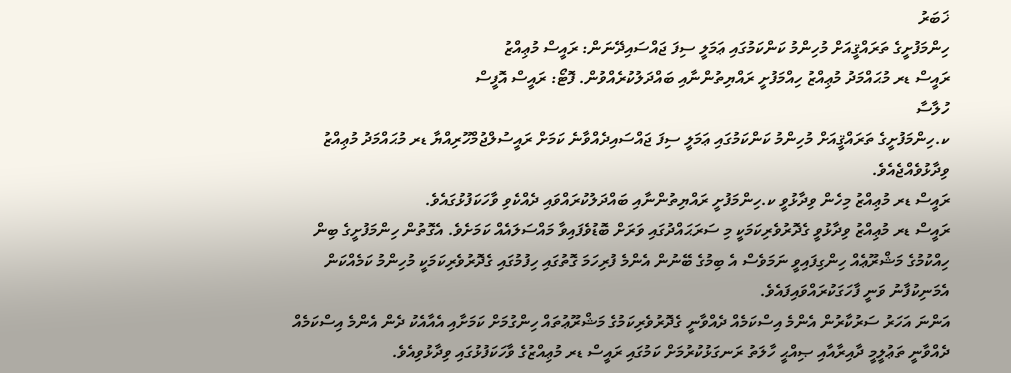ޚަބަރު
ހިންމަފުށީގެ ތަރައްޤީއަށް މުހިންމު ކަންކަމުގައި ޢަމަލީ ސިފަ ޖައްސައިދޭނަން: ރައީސް މުޢިއްޒު
ރައީސް ޑރ މުޙައްމަދު މުޢިއްޒު ހިއްމަފުށީ ރައްޔިތުންނާއި ބައްދަލުކުރެއްވުން. ފޮޓޯ: ރައީސް އޮފީސް
ހުލާސާ
ކ.ހިންމަފުށީގެ ތަރައްޤީއަށް މުހިންމު ކަންކަމުގައި ޢަމަލީ ސިފަ ޖައްސައިދެއްވާނެ ކަމަށް ރައީސުލްޖުމްހޫރިއްޔާ ޑރ މުޙައްމަދު މުޢިއްޒު ވިދާޅުވެއްޖެއެވެ.
ރައީސް ޑރ މުޢިއްޒު މިހެން ވިދާޅުވީ ކ.ހިންމަފުށީ ރައްޔިތުންނާއި ބައްދަލުކުރައްވައި ދެއްކެވި ވާހަކަފުޅުގައެވެ.
ރައީސް ޑރ މުޢިއްޒު ވިދާޅުވީ ގެދޮރުވެރިކަމަކީ މި ސަރަޙައްދުގައި ވަރަށް ބޮޑުވެފައިވާ މައްސަލައެއް ކަމަށެވެ. އެގޮތުން ހިންމަފުށީގެ ބިން ހިއްކުމުގެ މަޝްރޫޢެއް ހިންގިފައިވީ ނަމަވެސް އެ ބިމުގެ ބޭނުން އެންމެ ފުރިހަމަ ގޮތުގައި ހިފުމުގައި ގެދޮރުވެރިކަމަކީ މުހިންމު ކަމެއްކަން އެމަނިކުފާނު ވަނީ ފާހަގަކުރައްވައިފައެވެ.
އަންނަ އަހަރު ސަރުކާރުން އެންމެ އިސްކަމެއް ދެއްވާނީ ގެދޮރުވެރިކަމުގެ މަޝްރޫޢުތައް ހިންގުމަށް ކަމަށާއި އެއާއެކު ދެން އެންމެ އިސްކަމެއް ދެއްވާނީ ތަޢުލީމީ ދާއިރާއާއި ޞިއްޙީ ހާލަތު ރަނގަޅުކުރުމަށް ކަމުގައި ރައީސް ޑރ މުޢިއްޒުގެ ވާހަކަފުޅުގައި ވިދާޅުވިއެވެ.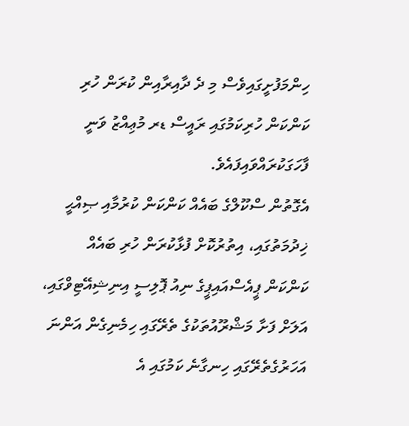ހިންމަފުށީގައިވެސް މި ދެ ދާއިރާއިން ކުރަން ހުރި ކަންކަން ހުރިކަމުގައި ރައީސް ޑރ މުޢިއްޒު ވަނީ ފާހަގަކުރައްވައިފައެވެ.
އެގޮތުން ސްކޫލްގެ ބައެއް ކަންކަން ކުރުމާއި ޞިއްޙީ ޚިދުމަތުގައި، އިތުރުކޮށް ފުޅާކުރަން ހުރި ބައެއް ކަންކަން ޕީއެސްއައިޕީގެ ނިއު ޕޮލިސީ އިނިޝިއޭޓިވްގައި، އަލަށް ފަށާ މަޝްރޫއުތަކުގެ ތެރޭގައި ހިމެނިގެން އަންނަ އަހަރުގެތެރޭގައި ހިނގާނެ ކަމުގައި އެ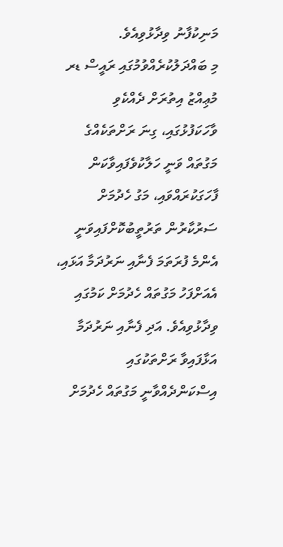މަނިކުފާނު ވިދާޅުވިއެވެ.
މި ބައްދަލުކުރެއްވުމުގައި ރައީސް ޑރ މުޢިއްޒު އިތުރަށް ދެއްކެވި ވާހަކަފުޅުގައި، ގިނަ ރަށްތަކެއްގެ މަގުތައް ވަނީ ހަލާކުވެފައިވާކަން ފާހަގަކުރައްވައި، މަގު ހެދުމަށް ސަރުކާރުން ތަރުތީބުކޮށްފައިވަނީ އެންމެ ފުރަތަމަ ފެނާއި ނަރުދަމާ އަޅައި، އެއަށްފަހު މަގުތައް ހެދުމަށް ކަމުގައި ވިދާޅުވިއެވެ. އަދި ފެނާއި ނަރުދަމާ އަޅާފައިވާ ރަށްތަކުގައި އިސްކަންދެއްވާނީ މަގުތައް ހެދުމަށް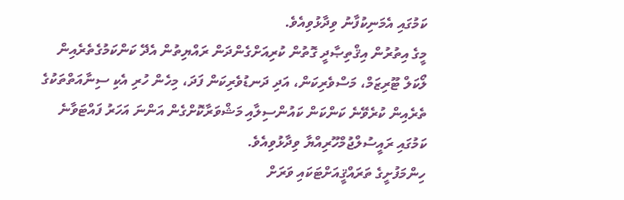ކަމުގައި އެމަނިކުފާނު ވިދާޅުވިއެވެ.
މީގެ އިތުރުން އިޤްތިޞާދީ ގޮތުން ކުރިއަށްގެންދަން ރައްޔިތުން އެދޭ ކަންކަމުގެތެރެއިން ލޯކަލް ޓޫރިޒަމް، މަސްވެރިކަން، އަދި ދަނޑުވެރިކަން ފަދަ، މިހެން ހުރި އެކި ސިނާއަތްތަކުގެ ތެރެއިން ކުރެވޭނެ ކަންކަން ކައުންސިލާއި މަޝްވަރާކޮށްގެން އަންނަ އަހަރު ފައްޓަވާނެ ކަމުގައި ރައީސުލްޖުމްހޫރިއްޔާ ވިދާޅުވިއެވެ.
ހިންމަފުށީގެ ތަރައްޤީއަށްޓަކައި ވަރަށް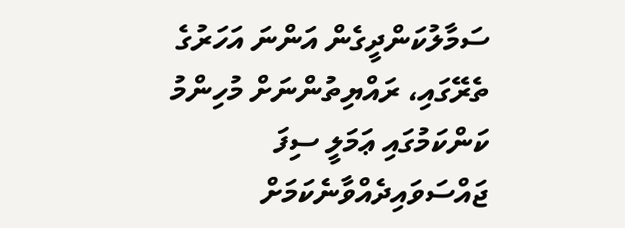ސަމާލުކަންދީގެން އަންނަ އަހަރުގެ ތެރޭގައި، ރައްޔިތުންނަށް މުހިންމު ކަންކަމުގައި ޢަމަލީ ސިފަ ޖައްސަވައިދެއްވާނެކަމަށް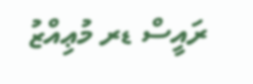ރައީސް ޑރ މުޢިއްޒު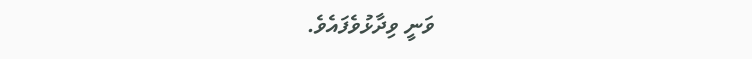ވަނީ ވިދާޅުވެފައެވެ.